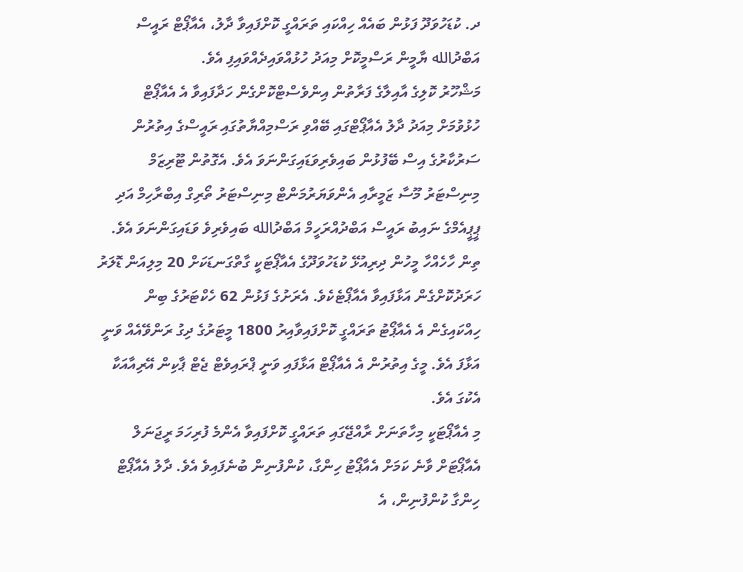ދ. ކުޑަހުވަދޫ ފަޅުން ބައެއް ހިއްކައި ތަރައްގީ ކޮށްފައިވާ ދާލު، އެއާޕޯޓް ރައީސް އަބްދުالله ޔާމީން ރަސްމީކޮށް މިއަދު ހުޅުއްވައިދެއްވައިފި އެވެ.
މަޝްހޫރު ކޮލިގެ އާއިލާގެ ފަރާތުން އިންވެސްޓްކޮށްގެން ހަދާފައިވާ އެ އެއާޕޯޓް ހުޅުވުމަށް މިއަދު ދާލު އެއާޕޯޓްގައި ބޭއްވި ރަސްމިއްޔާތުގައި ރައީސްގެ އިތުރުން ސަރުކާރުގެ އިސް ބޭފުޅުން ބައިވެރިވަޑައިގަންނަވަ އެވެ. އެގޮތުން ޓޫރިޒަމް މިނިސްޓަރު މޫސާ ޒަމީރާއި އެންވަޔަރުމަންޓް މިނިސްޓަރު ތޯރިގް އިބްރާހިމް އަދި ޕީޕީއެމްގެ ނައިބު ރައީސް އަބްދުއްރަހީމް އަބްދުالله ބައިވެރިވެ ވަޑައިގަންނަވަ އެވެ.
ތިން ހާހެއްހާ މީހުން ދިރިއުޅޭ ކުޑަހުވަދޫގެ އެއާޕޯޓަކީ ގާތްގަނޑަކަށް 20 މިލިއަން ޑޮލަރު ހަރަދުކޮށްގެން އަޅާފައިވާ އެއާޕޯޓެކެވެ. އެރަށުގެ ފަޅުން 62 ހެކްޓަރުގެ ބިން ހިއްކައިގެން އެ އެއާޕޯޓު ތަރައްގީ ކޮށްފައިވާއިރު 1800 މީޓަރުގެ ދިގު ރަންވޭއެއް ވަނީ އަޅާފަ އެވެ. މީގެ އިތުރުން އެ އެއާޕޯޓް އަޅާފައި ވަނީ ޕްރައިވެޓް ޖެޓް ޕާކިން އޭރިއާއަކާ އެކުގަ އެވެ.
މި އެއާޕޯޓަކީ މިހާތަނަށް ރާއްޖޭގައި ތަރައްގީ ކޮށްފައިވާ އެންމެ ފުރިހަމަ ރީޖަނަލް އެއާޕޯޓަށް ވާނެ ކަމަށް އެއާޕޯޓު ހިންގާ، ކުންފުނިން ބުނެފައިވެ އެވެ. ދާލު އެއާޕޯޓް ހިންގާ ކުންފުނިން، އެ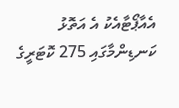އެއާޕޯޓާއެކު އެ އަތޮޅު ކަނޑިންމާގައި 275 ކޮޓަރީގެ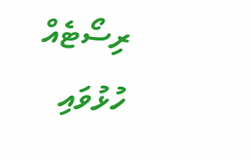ރިސޯޓެއް ހުޅުވައި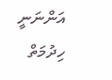އަންނަނީ ހިދުމަތް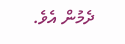ދެމުން އެވެ.